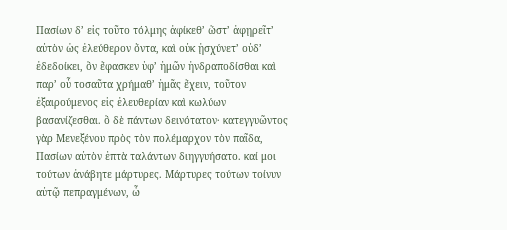Πασίων δʼ εἰς τοῦτο τόλμης ἀφίκεθʼ ὥστʼ ἀφῃρεῖτʼ αὐτὸν ὡς ἐλεύθερον ὄντα, καὶ οὐκ ᾐσχύνετʼ οὐδʼ ἐδεδοίκει, ὃν ἔφασκεν ὑφʼ ἡμῶν ἠνδραποδίσθαι καὶ παρʼ οὗ τοσαῦτα χρήμαθʼ ἡμᾶς ἔχειν, τοῦτον ἐξαιρούμενος εἰς ἐλευθερίαν καὶ κωλύων βασανίζεσθαι. ὃ δὲ πάντων δεινότατον· κατεγγυῶντος γὰρ Μενεξένου πρὸς τὸν πολέμαρχον τὸν παῖδα, Πασίων αὐτὸν ἑπτὰ ταλάντων διηγγυήσατο. καί μοι τούτων ἀνάβητε μάρτυρες. Μάρτυρες τούτων τοίνυν αὐτῷ πεπραγμένων, ὦ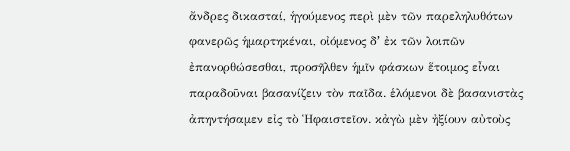ἄνδρες δικασταί, ἡγούμενος περὶ μὲν τῶν παρεληλυθότων φανερῶς ἡμαρτηκέναι, οἰόμενος δʼ ἐκ τῶν λοιπῶν ἐπανορθώσεσθαι, προσῆλθεν ἡμῖν φάσκων ἕτοιμος εἶναι παραδοῦναι βασανίζειν τὸν παῖδα. ἑλόμενοι δὲ βασανιστὰς ἀπηντήσαμεν εἰς τὸ Ἡφαιστεῖον. κἀγὼ μὲν ἠξίουν αὐτοὺς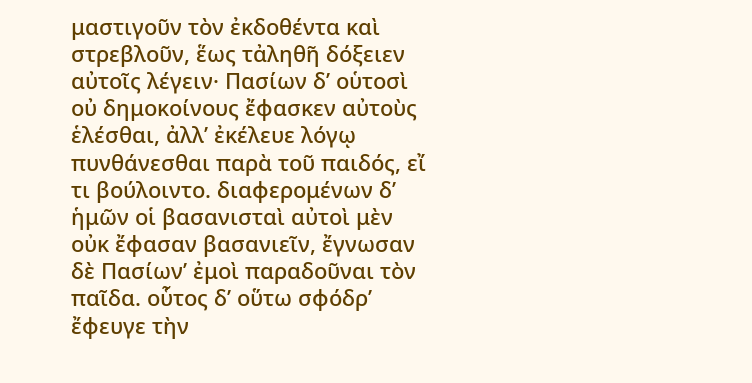μαστιγοῦν τὸν ἐκδοθέντα καὶ στρεβλοῦν, ἕως τἀληθῆ δόξειεν αὐτοῖς λέγειν· Πασίων δʼ οὑτοσὶ οὐ δημοκοίνους ἔφασκεν αὐτοὺς ἑλέσθαι, ἀλλʼ ἐκέλευε λόγῳ πυνθάνεσθαι παρὰ τοῦ παιδός, εἴ τι βούλοιντο. διαφερομένων δʼ ἡμῶν οἱ βασανισταὶ αὐτοὶ μὲν οὐκ ἔφασαν βασανιεῖν, ἔγνωσαν δὲ Πασίωνʼ ἐμοὶ παραδοῦναι τὸν παῖδα. οὗτος δʼ οὕτω σφόδρʼ ἔφευγε τὴν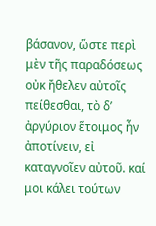βάσανον, ὥστε περὶ μὲν τῆς παραδόσεως οὐκ ἤθελεν αὐτοῖς πείθεσθαι, τὸ δʼ ἀργύριον ἕτοιμος ἦν ἀποτίνειν, εἰ καταγνοῖεν αὐτοῦ. καί μοι κάλει τούτων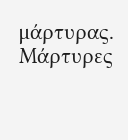μάρτυρας. Μάρτυρες